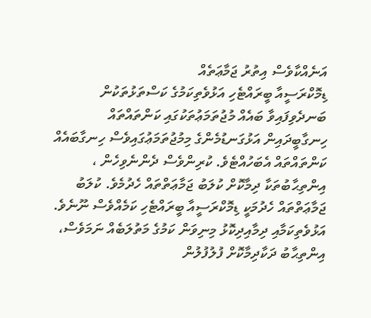އަނެއްކާވެސް އިތުރު ޖަމާޢަތެއް
ޑިމޮކްރަސީއާ ބީރައްޓެހި އަޅުވެތިކަމުގެ ކަސްތަޅުތަކުން ބަނދެވިފައިވާ ބައެއް މުޖުތަމަޢުތަކުގައި ކަންތައްތައް ހިނގާބީދައިން އަޅުގަނޑުމެންގެ މިމުޖުތަމަޢުގައިވެސް ހިނގާބައެއް ކަންތައްތައް އެބަހުއްޓެވެ. ކުރިންވެސް ދެންނެވިހެން ، އިންތިޙާބުތަކާ ދިމާކޮށް ކުލަބު ޖަމާޢަތްތައް ހެދުމެވެ. ކުލަބު ޖަމާޢަތްތައް ހެދުމަކީ ޑިމޮކްރަސީއާ ބީރައްޓެހި ކަމެއްވެސް ނޫނެވެ. އަޅުވެތިކަމާއި ދިމާއިދިކޮޅު މިނިވަން ކަމުގެ މަތުލަބެއް ނަމަވެސް، އިންތިޙާބު ދަކާދިމާކޮށް ފުލުފުލުން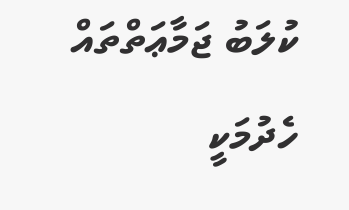ކުލަބު ޖަމާޢަތްތައް ހެދުމަކީ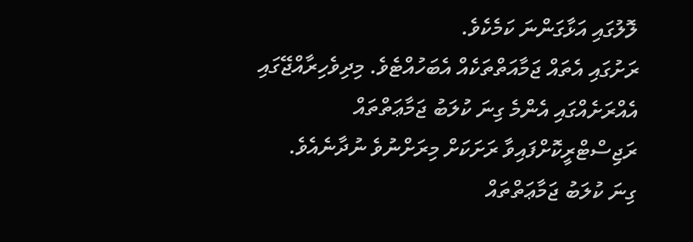ލޮލުގައި އަޅާގަންނަ ކަމެކެވެ.
ރަށުގައި އެތައް ޖަމާއަތްތަކެއް އެބަހުއްޓެވެ. މިދިވެހިރާއްޖޭގައި އެއްރަށެއްގައި އެންމެ ގިނަ ކުލަބު ޖަމާޢަތްތައް ރަޖިސްޓްރީކޮށްފައިވާ ރަށަކަށް މިރަށްނުވެ ނުދާނެއެވެ.
ގިނަ ކުލަބު ޖަމާޢަތްތައް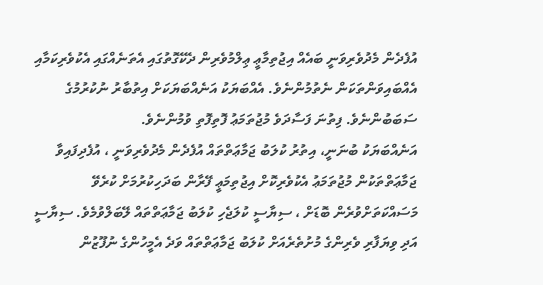އުފެދެން މެދުވެރިވަނީ ބައެއް އިޖުތިމާޢީ ޢިލްމުވެރިން ދެކޭގޮތުގައި އެތަނެއްގައި އެކުވެރިކަމާއި އެއްބައިވަންތަކަން ނެތުމުންނެވެ. އެއްބަޔަކު އަނެއްބަޔަކަށް އިތުބާރު ނުކުރުމުގެ ސަބަބުންނެވެ. ފިތުނަ ފަސާދަވެ މުޖުތަމަޢު ފޮތިފޮތި ވުމުންނެވެ.
އަނެއްބަޔަކު ބުނަނީ، އިތުރު ކުލަބު ޖަމާޢަތްތައް އުފެދެން މެދުވެރިވަނީ ، އުފެދިފައިވާ ޖަމާޢަތްތަކުން މުޖުތަމަޢު އެކުވެރިކޮށް އިޖުތިމަޢީ ފޭރާން ބަދަހިކުރުމަށް ކުރެވޭ މަސައްކަތަށްވުރެން ބޮޑަށް ، ސިޔާސީ ކުލަޖެހި ކުލަބު ޖަމާޢަތްތައް ލޭބަލްވުމެވެ. ސިޔާސީ އަދި ވިޔަފާރި ވެރިންގެ މުށުތެރެއަށް ކުލަބު ޖަމާޢަތްތައް ވަދެ އެމީހުންގެ ނުފޫޒުން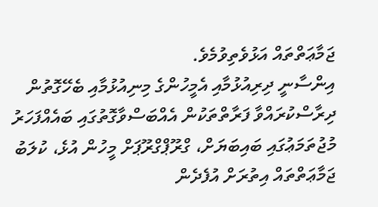ޖަމާޢަތްތައް އަޅުވެތިވުމެވެ.
އިންސާނީ ދިރިއުޅުމާއި އެމީހުންގެ މިނިއުޅުމާއި ބެހޭގޮތުން ދިރާސްކުރައްވާ ފަރާތްތަކުން އެއްބަސްވާގޮތުގައި ބައެއްފަހަރު މުޖުތަމަޢުގައި ބައިބަޔަށް، ގްރޫޕްގްރޫޕަށް މީހުން އުޅެ، ކުލަބު ޖަމާޢަތްތައް އިތުރަށް އުފެދެން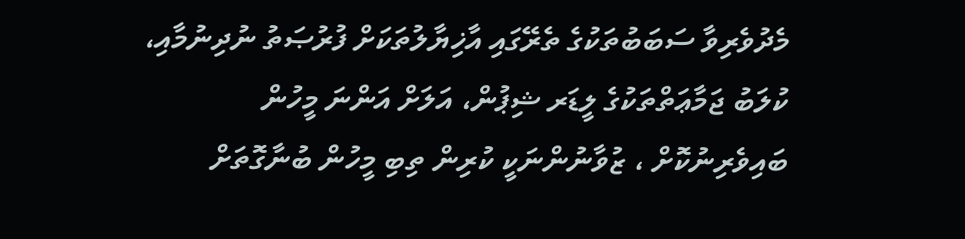މެދުވެރިވާ ސަބަބުތަކުގެ ތެރޭގައި އާޚިޔާލުތަކަށް ފުރުޞަތު ނުދިނުމާއި، ކުލަބު ޖަމާޢަތްތަކުގެ ލީޑަރ ޝިޕުން، އަލަށް އަންނަ މީހުން ބައިވެރިނުކޮށް ، ޒުވާނުންނަކީ ކުރިން ތިބި މީހުން ބުނާގޮތަށް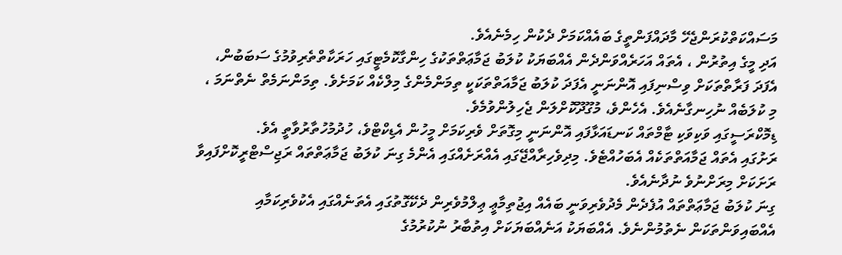މަސައްކަތްކުރަންޖެހޭ މާދައްފަންތީގެ ބައެއްކަމަށް ދެކުން ހިމެނެއެވެ.
އަދި މީގެ އިތުރުން ، އެތައް އަހަރެއްވަންދެން އެއްބަޔަކު ކުލަބު ޖަމާޢަތްތަކުގެ ހިންގާކޮމެޓީގައި ހަރަކާތްތެރިވުމުގެ ސަބަބުން، އެފަދަ ފަރާތްތަކަށް ވިސްނިފައި އޮންނަނީ އެފަދަ ކުލަބު ޖަމާއަތްތަކަކީ ތިމަންމެންގެ މިލްކެއް ކަމަށެވެ. ތިމަންނަމެތް ނެތްނަމަ ، މި ކުލަބެއް ނުހިނގާނެއެވެ. އެހެންވެ، މުގޫދޫކޮށްލަން ޖެހިލުންވުމެވެ.
ޑިމޮކްރަސީގައި ވަކިވަކި ޓާމްތައް ކަނޑައަޅާފައި އޮންނަނީ މިގޮތަށް ވެރިކަމަށް މީހުން އެޑިކްޓްވެ، ހުދުމުހުތާރުވާތީ އެވެ.
ރަށުގައި އެތައް ޖަމާއަތްތަކެއް އެބަހުއްޓެވެ. މިދިވެހިރާއްޖޭގައި އެއްރަށެއްގައި އެންމެ ގިނަ ކުލަބު ޖަމާޢަތްތައް ރަޖިސްޓްރީކޮށްފައިވާ ރަށަކަށް މިރަށްނުވެ ނުދާނެއެވެ.
ގިނަ ކުލަބު ޖަމާޢަތްތައް އުފެދެން މެދުވެރިވަނީ ބައެއް އިޖުތިމާޢީ ޢިލްމުވެރިން ދެކޭގޮތުގައި އެތަނެއްގައި އެކުވެރިކަމާއި އެއްބައިވަންތަކަން ނެތުމުންނެވެ. އެއްބަޔަކު އަނެއްބަޔަކަށް އިތުބާރު ނުކުރުމުގެ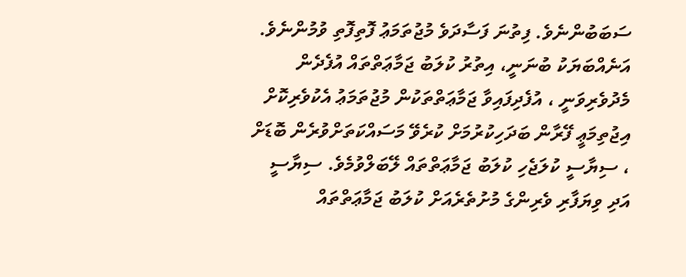ސަބަބުންނެވެ. ފިތުނަ ފަސާދަވެ މުޖުތަމަޢު ފޮތިފޮތި ވުމުންނެވެ.
އަނެއްބަޔަކު ބުނަނީ، އިތުރު ކުލަބު ޖަމާޢަތްތައް އުފެދެން މެދުވެރިވަނީ ، އުފެދިފައިވާ ޖަމާޢަތްތަކުން މުޖުތަމަޢު އެކުވެރިކޮށް އިޖުތިމަޢީ ފޭރާން ބަދަހިކުރުމަށް ކުރެވޭ މަސައްކަތަށްވުރެން ބޮޑަށް ، ސިޔާސީ ކުލަޖެހި ކުލަބު ޖަމާޢަތްތައް ލޭބަލްވުމެވެ. ސިޔާސީ އަދި ވިޔަފާރި ވެރިންގެ މުށުތެރެއަށް ކުލަބު ޖަމާޢަތްތައް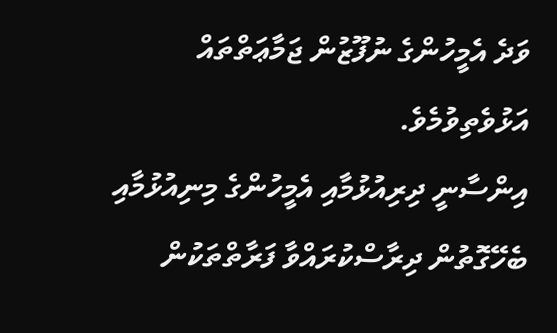ވަދެ އެމީހުންގެ ނުފޫޒުން ޖަމާޢަތްތައް އަޅުވެތިވުމެވެ.
އިންސާނީ ދިރިއުޅުމާއި އެމީހުންގެ މިނިއުޅުމާއި ބެހޭގޮތުން ދިރާސްކުރައްވާ ފަރާތްތަކުން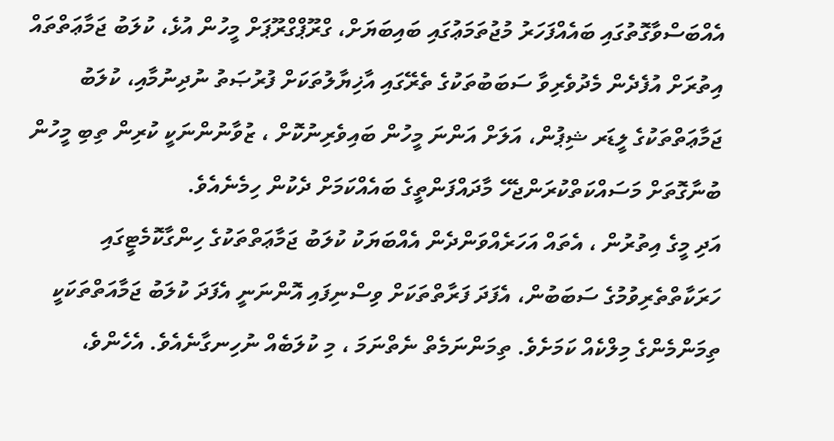އެއްބަސްވާގޮތުގައި ބައެއްފަހަރު މުޖުތަމަޢުގައި ބައިބަޔަށް، ގްރޫޕްގްރޫޕަށް މީހުން އުޅެ، ކުލަބު ޖަމާޢަތްތައް އިތުރަށް އުފެދެން މެދުވެރިވާ ސަބަބުތަކުގެ ތެރޭގައި އާޚިޔާލުތަކަށް ފުރުޞަތު ނުދިނުމާއި، ކުލަބު ޖަމާޢަތްތަކުގެ ލީޑަރ ޝިޕުން، އަލަށް އަންނަ މީހުން ބައިވެރިނުކޮށް ، ޒުވާނުންނަކީ ކުރިން ތިބި މީހުން ބުނާގޮތަށް މަސައްކަތްކުރަންޖެހޭ މާދައްފަންތީގެ ބައެއްކަމަށް ދެކުން ހިމެނެއެވެ.
އަދި މީގެ އިތުރުން ، އެތައް އަހަރެއްވަންދެން އެއްބަޔަކު ކުލަބު ޖަމާޢަތްތަކުގެ ހިންގާކޮމެޓީގައި ހަރަކާތްތެރިވުމުގެ ސަބަބުން، އެފަދަ ފަރާތްތަކަށް ވިސްނިފައި އޮންނަނީ އެފަދަ ކުލަބު ޖަމާއަތްތަކަކީ ތިމަންމެންގެ މިލްކެއް ކަމަށެވެ. ތިމަންނަމެތް ނެތްނަމަ ، މި ކުލަބެއް ނުހިނގާނެއެވެ. އެހެންވެ،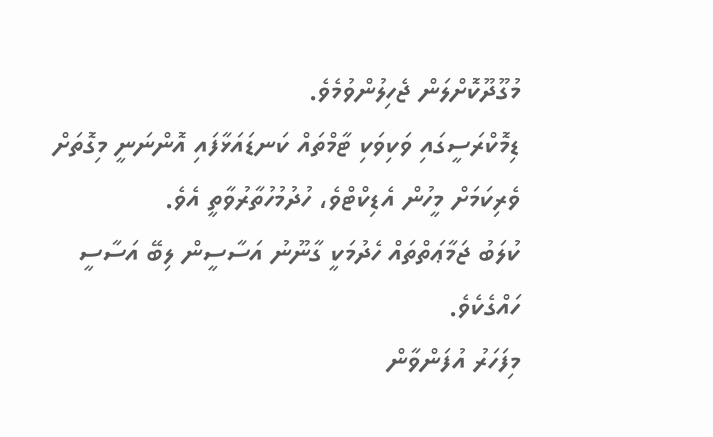މުގޫދޫކޮށްލަން ޖެހިލުންވުމެވެ.
ޑިމޮކްރަސީގައި ވަކިވަކި ޓާމްތައް ކަނޑައަޅާފައި އޮންނަނީ މިގޮތަށް ވެރިކަމަށް މީހުން އެޑިކްޓްވެ، ހުދުމުހުތާރުވާތީ އެވެ.
ކުލަބު ޖަމާޢަތްތައް ހެދުމަކީ ގާނޫނު އަސާސީން ލިބޭ އަސާސީ ހައްގެކެވެ.
މިފަހަރު އުފަންވާން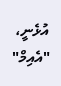އުޅެނީ، "އެއިމް"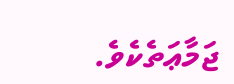ޖަމާޢަތެކެވެ.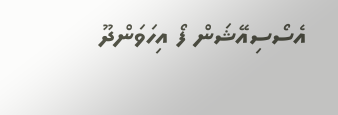އެސޯސިއޭޝަން ފޯ އިހަވަންދޫ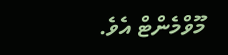މޫވްމެންޓް އެވެ.